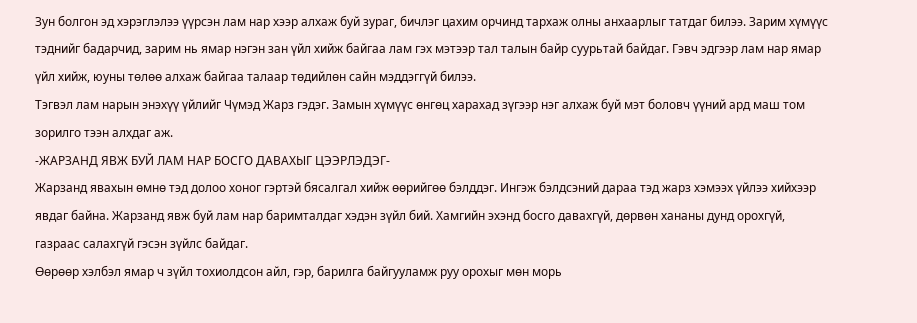Зун болгон эд хэрэглэлээ үүрсэн лам нар хээр алхаж буй зураг, бичлэг цахим орчинд тархаж олны анхаарлыг татдаг билээ. Зарим хүмүүс тэднийг бадарчид, зарим нь ямар нэгэн зан үйл хийж байгаа лам гэх мэтээр тал талын байр суурьтай байдаг. Гэвч эдгээр лам нар ямар үйл хийж, юуны төлөө алхаж байгаа талаар төдийлөн сайн мэддэггүй билээ.
Тэгвэл лам нарын энэхүү үйлийг Чүмэд Жарз гэдэг. Замын хүмүүс өнгөц харахад зүгээр нэг алхаж буй мэт боловч үүний ард маш том зорилго тээн алхдаг аж.
-ЖАРЗАНД ЯВЖ БУЙ ЛАМ НАР БОСГО ДАВАХЫГ ЦЭЭРЛЭДЭГ-
Жарзанд явахын өмнө тэд долоо хоног гэртэй бясалгал хийж өөрийгөө бэлддэг. Ингэж бэлдсэний дараа тэд жарз хэмээх үйлээ хийхээр явдаг байна. Жарзанд явж буй лам нар баримталдаг хэдэн зүйл бий. Хамгийн эхэнд босго давахгүй, дөрвөн хананы дунд орохгүй, газраас салахгүй гэсэн зүйлс байдаг.
Өөрөөр хэлбэл ямар ч зүйл тохиолдсон айл, гэр, барилга байгууламж руу орохыг мөн морь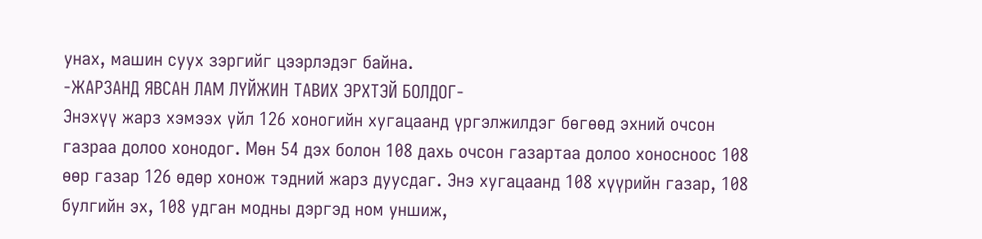унах, машин суух зэргийг цээрлэдэг байна.
-ЖАРЗАНД ЯВСАН ЛАМ ЛҮЙЖИН ТАВИХ ЭРХТЭЙ БОЛДОГ-
Энэхүү жарз хэмээх үйл 126 хоногийн хугацаанд үргэлжилдэг бөгөөд эхний очсон газраа долоо хонодог. Мөн 54 дэх болон 108 дахь очсон газартаа долоо хоносноос 108 өөр газар 126 өдөр хонож тэдний жарз дуусдаг. Энэ хугацаанд 108 хүүрийн газар, 108 булгийн эх, 108 удган модны дэргэд ном уншиж,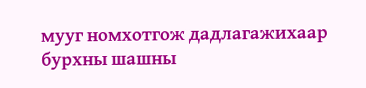мууг номхотгож дадлагажихаар бурхны шашны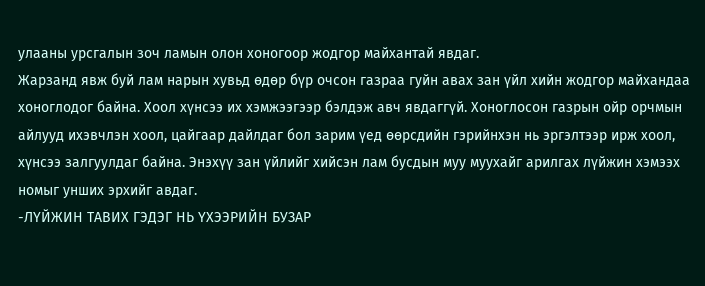улааны урсгалын зоч ламын олон хоногоор жодгор майхантай явдаг.
Жарзанд явж буй лам нарын хувьд өдөр бүр очсон газраа гуйн авах зан үйл хийн жодгор майхандаа хоноглодог байна. Хоол хүнсээ их хэмжээгээр бэлдэж авч явдаггүй. Хоноглосон газрын ойр орчмын айлууд ихэвчлэн хоол, цайгаар дайлдаг бол зарим үед өөрсдийн гэрийнхэн нь эргэлтээр ирж хоол, хүнсээ залгуулдаг байна. Энэхүү зан үйлийг хийсэн лам бусдын муу муухайг арилгах лүйжин хэмээх номыг унших эрхийг авдаг.
-ЛҮЙЖИН ТАВИХ ГЭДЭГ НЬ ҮХЭЭРИЙН БУЗАР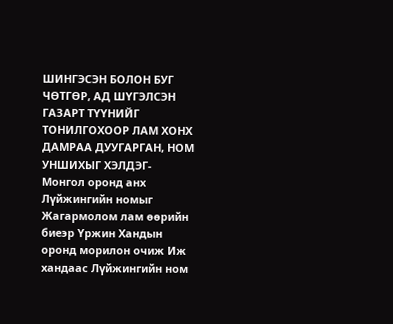ШИНГЭСЭН БОЛОН БУГ ЧӨТГӨР, АД ШҮГЭЛСЭН ГАЗАРТ ТҮҮНИЙГ ТОНИЛГОХООР ЛАМ ХОНХ ДАМРАА ДУУГАРГАН, НОМ УНШИХЫГ ХЭЛДЭГ-
Монгол оронд анх Лүйжингийн номыг Жагармолом лам өөрийн биеэр Үржин Хандын оронд морилон очиж Иж хандаас Лүйжингийн ном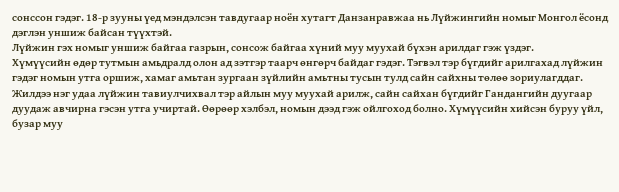сонссон гэдэг. 18-р зууны үед мэндэлсэн тавдугаар ноён хутагт Данзанравжаа нь Лүйжингийн номыг Монгол ёсонд дэглэн уншиж байсан түүхтэй.
Лүйжин гэх номыг уншиж байгаа газрын, сонсож байгаа хүний муу муухай бүхэн арилдаг гэж үздэг.
Хүмүүсийн өдөр тутмын амьдралд олон ад зэтгэр таарч өнгөрч байдаг гэдэг. Тэгвэл тэр бүгдийг арилгахад лүйжин гэдэг номын утга оршиж, хамаг амьтан зургаан зүйлийн амьтны тусын тулд сайн сайхны төлөө зориулагддаг. Жилдээ нэг удаа лүйжин тавиулчихвал тэр айлын муу муухай арилж, сайн сайхан бүгдийг Гандангийн дуугаар дуудаж авчирна гэсэн утга учиртай. Өөрөөр хэлбэл, номын дээд гэж ойлгоход болно. Хүмүүсийн хийсэн буруу үйл, бузар муу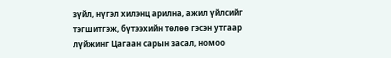зүйл, нүгэл хилэнц арилна, ажил үйлсийг тэгшитгэж, бүтээхийн төлөө гэсэн утгаар лүйжинг Цагаан сарын засал, номоо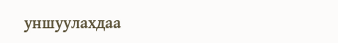уншуулахдаа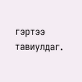гэртээ тавиулдаг.